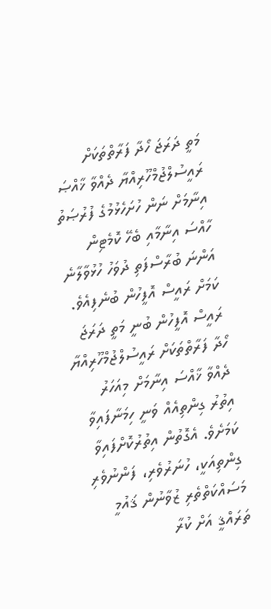މަތީ ދަރަޖަ ހޯދާ ފަރާތްތަކަށް ރައީސުލްޖުމްހޫރިއްޔާ ދެއްވާ ޚާއްޞަ އިނާމަށް ނަން ހުށަހެޅުމުގެ ފުރުޞަތު ހާއްސަ އިނާމާއި ބެހޭ ކޮމެޓިން އަންނަ ބުރާސްފަތި ދުވަހު ހުޅުވާލާނެ ކަމަށް ރައީސް އޮފީހުން ބުނެފިއެވެ.
ރައީސް އޮފީހުން ބުނީ މަތީ ދަރަޖަ ހޯދާ ފަރާތްތަކަށް ރައީސުލްޖުމްހޫރިއްޔާ ދެއްވާ ޚާއްސަ އިނާމަށް މިއަހަރު އިތުރު ގިންތިއެއް ވަނީ ހިމަނާފައިވާ ކަމަށެވެ. އެގޮތުން އިތުރުކޮށްފައިވާ ގިންތިއަކީ، ހުނަރުވެރި، ފަންނުވެރި މަސައްކަތްތެރި ޒުވާނުން ޤައުމީ ތަރައްޤީ އަށް ކުރާ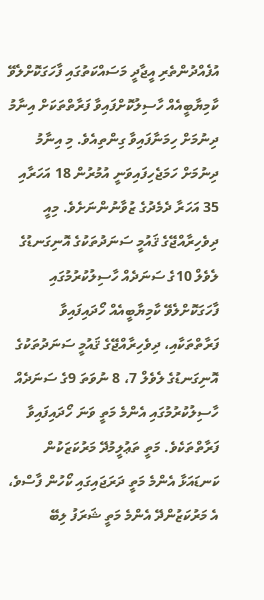އުފެއްދުންތެރި އީޖާދީ މަސައްކަތުގައި ފާހަގަކޮށްލެވޭ ކާމިޔާބީއެއް ހާސިލުކޮށްފައިވާ ފަރާތްތަކަށް އިނާމު ދިނުމަށް ހިމަނާފައިވާ ގިންތިއެވެ. މި އިނާމު ދިނުމަށް ހަމަޖެހިފައިވަނީ އުމުރުން 18 އަހަރާއި 35 އަހަރާ ދެމެދުގެ ޒުވާނުންނަށެވެ. މިއީ ދިވެހިރާއްޖޭގެ ޤައުމީ ސަނަދުތަކުގެ އޮނިގަނޑުގެ ލެވެލް 10ގެ ސަނަދެއް ހާސިލުކުރުމުގައި ފާހަގަކޮށްލެވޭ ކާމިޔާބީއެއް ހޯދައިފައިވާ ފަރާތްތަކާއި، ދިވެހިރާއްޖޭގެ ޤައުމީ ސަނަދުތަކުގެ އޮނިގަނޑުގެ ލެވެލް 7، 8 ނުވަތަ 9ގެ ސަނަދެއް ހާސިލުކުރުމުގައި އެންމެ މަތީ ވަނަ ހޯދައިފައިވާ ފަރާތްތަކެވެ. މަތީ ތަޢުލީމުދޭ މަރުކަޒަކުން ކަނޑައަޅާ އެންމެ މަތީ ދަރަޖައިގައި ކޯހުން ފާސްވެ، އެ މަރުކަޒުންދޭ އެންމެ މަތީ ޝަރަފު ލިބޭ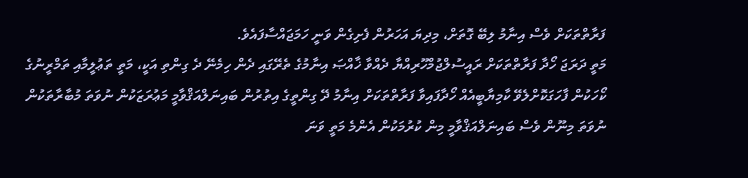ފަރާތްތަކަށް ވެސް އިނާމު ލިބޭ ގޮތަށް، މިދިޔަ އަހަރުން ފެށިގެން ވަނީ ހަމަޖައްސާފައެވެ.
މަތީ ދަރަޖަ ހޯދާ ފަރާތްތަކަށް ރައީސުލްޖުމްހޫރިއްޔާ ދެއްވާ ޚާއްޞަ އިނާމުގެ ތެރޭގައި ދެން ހިމެނޭ ދެ ގިންތި އަކީ، މަތީ ތަޢުލީމާއި ތަމްރީނުގެ ކޯހަކުން ފާހަގަކޮށްލެވޭ ކާމިޔާބީއެއް ހޯދާފައިވާ ފަރާތްތަކަށް އިނާމު ދޭ ގިންތީގެ އިތުރުން ބައިނަލްއަޤްވާމީ މަޢުރަޒަކުން ނުވަތަ މުބާރާތަކުން ނުވަތަ މިނޫން ވެސް ބައިނަލްއަޤްވާމީ މިން ކުރުމަކުން އެންމެ މަތީ ވަނަ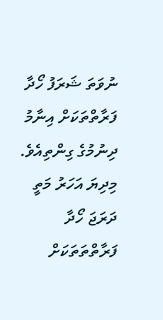ނުވަތަ ޝަރަފު ހޯދާ ފަރާތްތަކަށް އިނާމު ދިނުމުގެ ގިންތިއެވެ.
މިދިޔަ އަހަރު މަތީ ދަރަޖަ ހޯދާ ފަރާތްތަތަކަށް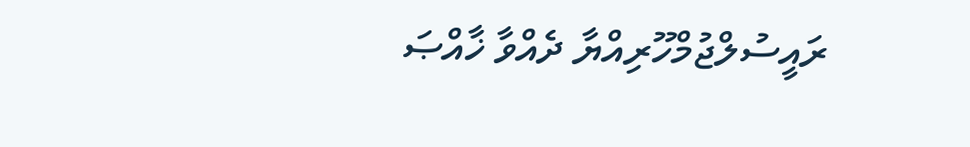ރައީސުލްޖުމްހޫރިއްޔާ ދެއްވާ ޚާއްޞަ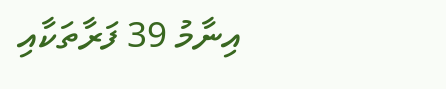އިނާމު 39 ފަރާތަކާއި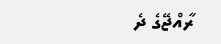ރާއްޖޭގެ ދެ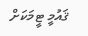ޤައުމީ ޓީމަކަށް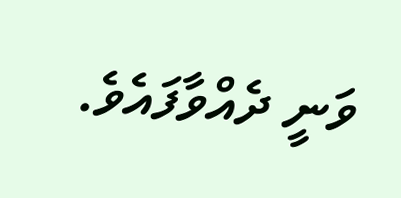ވަނީ ދެއްވާފައެވެ.